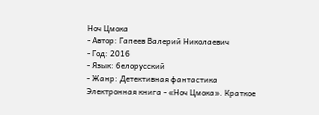Ноч Цмока
- Автор: Гапеев Валерий Николаевич
- Год: 2016
- Язык: белорусский
- Жанр: Детективная фантастика
Электронная книга - «Ноч Цмока». Краткое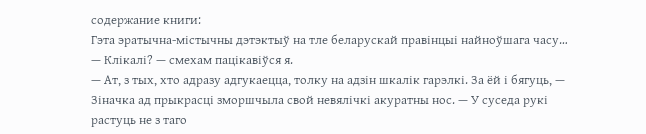содержание книги:
Гэта эратычна-містычны дэтэктыў на тле беларускай правінцыі найноўшага часу…
— Клікалі? — смехам пацікавіўся я.
— Ат, з тых, хто адразу адгукаецца, толку на адзін шкалік гарэлкі. За ёй і бягуць, — Зіначка ад прыкрасці зморшчыла свой невялічкі акуратны нос. — У суседа рукі растуць не з таго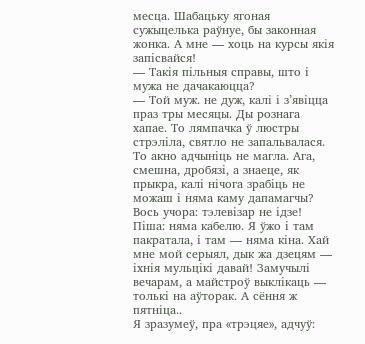месца. Шабацьку ягоная сужыцелька раўнуе, бы законная жонка. А мне — хоць на курсы якія запісвайся!
— Такія пільныя справы, што і мужа не дачакаюцца?
— Той муж. не дуж, калі і з’явіцца праз тры месяцы. Ды рознага хапае. То лямпачка ў люстры стрэліла, святло не запальвалася. То акно адчыніць не магла. Ага, смешна, дробязі, а знаеце, як прыкра, калі нічога зрабіць не можаш і няма каму дапамагчы? Вось учора: тэлевізар не ідзе! Піша: няма кабелю. Я ўжо і там пакратала, і там — няма кіна. Хай мне мой серыял, дык жа дзецям — іхнія мульцікі давай! Замучылі вечарам, а майстроў выклікаць — толькі на аўторак. А сёння ж пятніца..
Я зразумеў, пра «трэцяе», адчуў: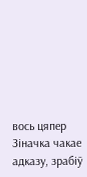вось цяпер Зіначка чакае адказу, зрабіў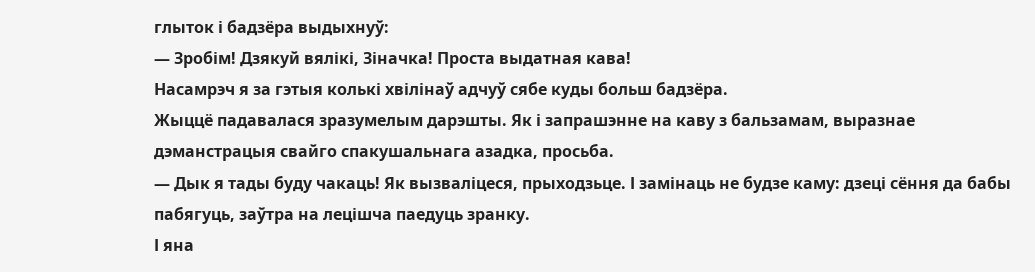глыток і бадзёра выдыхнуў:
— Зробім! Дзякуй вялікі, Зіначка! Проста выдатная кава!
Насамрэч я за гэтыя колькі хвілінаў адчуў сябе куды больш бадзёра.
Жыццё падавалася зразумелым дарэшты. Як і запрашэнне на каву з бальзамам, выразнае дэманстрацыя свайго спакушальнага азадка, просьба.
— Дык я тады буду чакаць! Як вызваліцеся, прыходзьце. І замінаць не будзе каму: дзеці сёння да бабы пабягуць, заўтра на лецішча паедуць зранку.
І яна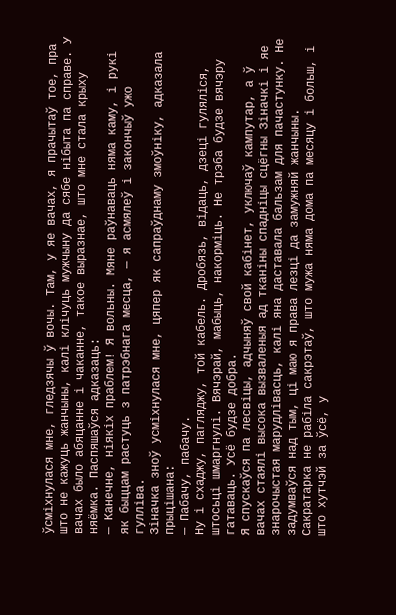ўсміхнулася мне, гледзячы ў вочы. Там, у яе вачах, я прачытаў тое, пра што не кажуць жанчыны, калі клічуць мужчыну да сябе нібыта па справе. У вачах было абяцанне і чаканне, такое выразнае, што мне стала крыху няёмка. Паспяшаўся адказаць:
— Канечне, ніякіх праблем! Я вольны. Мяне раўнаваць няма каму, і рукі як быццам растуць з патрэбнага месца, — я асмялеў і закончыў ужо гулліва.
Зіначка зноў усміхнулася мне, цяпер як сапраўднаму змоўніку, адказала прыцішана:
— Пабачу, пабачу.
Ну і схаджу, пагляджу, той кабель. Дробязь, відаць, дзеці гуляліся, штосьці шмаргнулі. Вячэрай, мабыць, накорміць. Не трэба будзе вячэру гатаваць. Усё будзе добра.
Я спускаўся па лесвіцы, адчыняў свой кабінет, уключаў кампутар, а ў вачах стаялі высока вызваленыя ад тканіны спадніцы сцёгны Зіначкі і яе знарочыстая марудлівасць, калі яна даставала бальзам для пачастунку. Не задумваўся над тым, ці маю я права лезці да замужняй жанчыны.
Сакратарка не рабіла сакрэтаў, што мужа няма дома па месяцу і больш, і што хутчэй за ўсё, у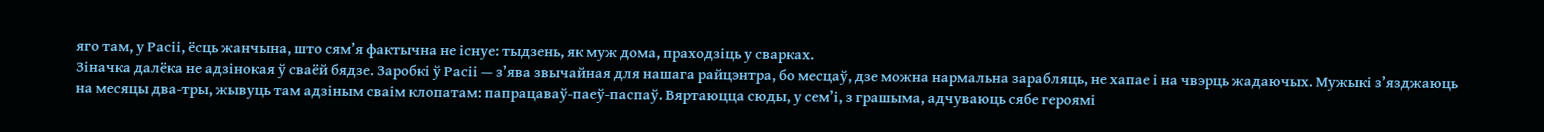яго там, у Расіі, ёсць жанчына, што сям’я фактычна не існуе: тыдзень, як муж дома, праходзіць у сварках.
Зіначка далёка не адзінокая ў сваёй бядзе. Заробкі ў Расіі — з’ява звычайная для нашага райцэнтра, бо месцаў, дзе можна нармальна зарабляць, не хапае і на чвэрць жадаючых. Мужыкі з’язджаюць на месяцы два-тры, жывуць там адзіным сваім клопатам: папрацаваў-паеў-паспаў. Вяртаюцца сюды, у сем’і, з грашыма, адчуваюць сябе героямі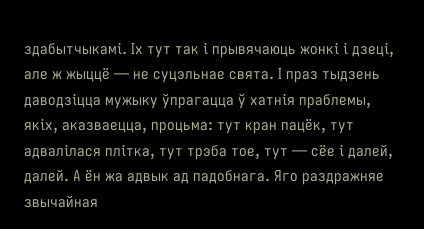здабытчыкамі. Іх тут так і прывячаюць жонкі і дзеці, але ж жыццё — не суцэльнае свята. І праз тыдзень даводзіцца мужыку ўпрагацца ў хатнія праблемы, якіх, аказваецца, процьма: тут кран пацёк, тут адвалілася плітка, тут трэба тое, тут — сёе і далей, далей. А ён жа адвык ад падобнага. Яго раздражняе звычайная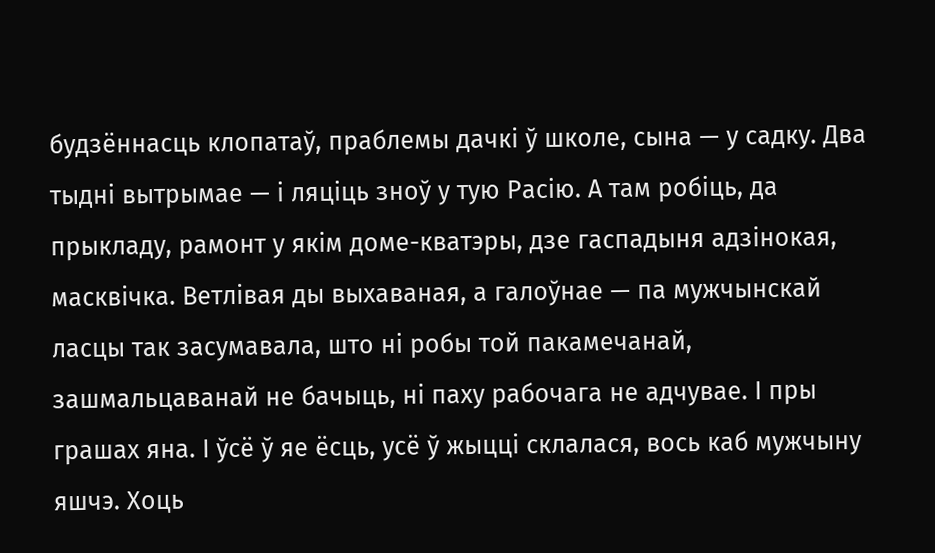будзённасць клопатаў, праблемы дачкі ў школе, сына — у садку. Два тыдні вытрымае — і ляціць зноў у тую Расію. А там робіць, да прыкладу, рамонт у якім доме-кватэры, дзе гаспадыня адзінокая, масквічка. Ветлівая ды выхаваная, а галоўнае — па мужчынскай ласцы так засумавала, што ні робы той пакамечанай, зашмальцаванай не бачыць, ні паху рабочага не адчувае. І пры грашах яна. І ўсё ў яе ёсць, усё ў жыцці склалася, вось каб мужчыну яшчэ. Хоць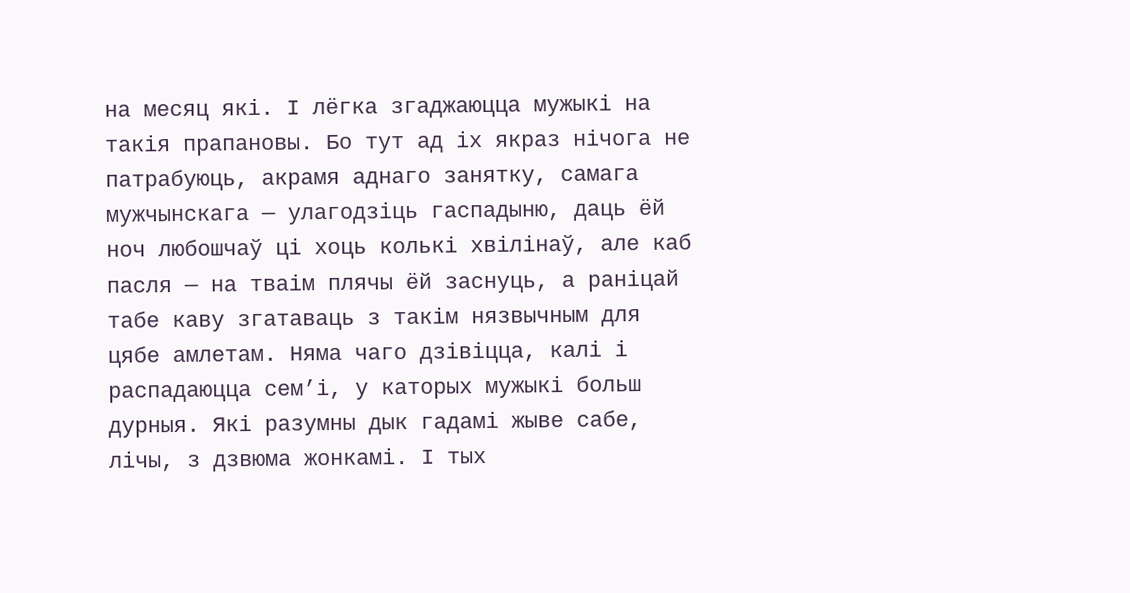на месяц які. І лёгка згаджаюцца мужыкі на такія прапановы. Бо тут ад іх якраз нічога не патрабуюць, акрамя аднаго занятку, самага мужчынскага — улагодзіць гаспадыню, даць ёй ноч любошчаў ці хоць колькі хвілінаў, але каб пасля — на тваім плячы ёй заснуць, а раніцай табе каву згатаваць з такім нязвычным для цябе амлетам. Няма чаго дзівіцца, калі і распадаюцца сем’і, у каторых мужыкі больш дурныя. Які разумны дык гадамі жыве сабе, лічы, з дзвюма жонкамі. І тых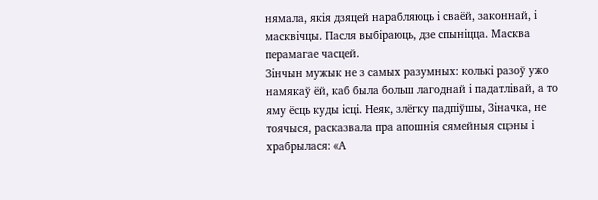нямала, якія дзяцей нарабляюць і сваёй, законнай, і масквічцы. Пасля выбіраюць, дзе спыніцца. Масква перамагае часцей.
Зінчын мужык не з самых разумных: колькі разоў ужо намякаў ёй, каб была больш лагоднай і падатлівай, а то яму ёсць куды ісці. Неяк, злёгку падпіўшы, Зіначка, не тоячыся, расказвала пра апошнія сямейныя сцэны і храбрылася: «А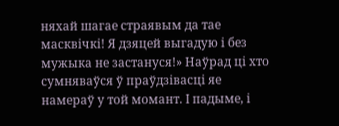няхай шагае страявым да тае масквічкі! Я дзяцей выгадую і без мужыка не застануся!» Наўрад ці хто сумняваўся ў праўдзівасці яе намераў у той момант. І падыме, і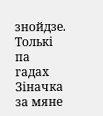знойдзе. Толькі па гадах Зіначка за мяне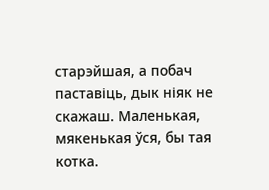старэйшая, а побач паставіць, дык ніяк не скажаш. Маленькая, мякенькая ўся, бы тая котка.